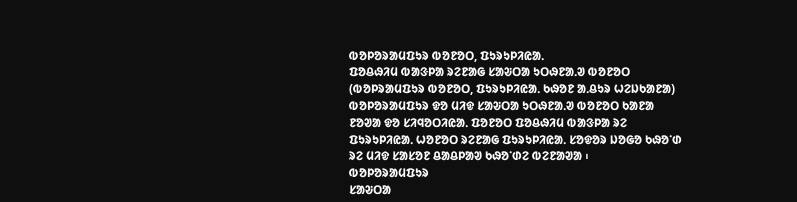ᱵᱚᱞᱚᱨᱟᱢᱯᱩᱨ ᱵᱚᱱᱚᱛ, ᱯᱩᱨᱩᱞᱤᱭᱟᱹ
ᱯᱚᱪᱷᱤᱢ ᱵᱟᱝᱞᱟ ᱨᱮᱱᱟᱜ ᱥᱟᱶᱛᱟ ᱩᱛᱷᱱᱟᱹᱣ ᱵᱚᱱᱚᱛ
(ᱵᱚᱞᱨᱟᱢᱯᱩᱨ ᱵᱚᱱᱚᱛ, ᱯᱩᱨᱩᱞᱤᱭᱟᱹ ᱠᱷᱚᱱ ᱟᱹᱪᱩᱨ ᱦᱮᱡᱠᱟᱱᱟ)
ᱵᱚᱞᱚᱨᱟᱢᱯᱩᱨ ᱫᱚ ᱢᱤᱫ ᱥᱟᱶᱛᱟ ᱩᱛᱷᱱᱟᱹᱣ ᱵᱚᱱᱚᱛ ᱠᱟᱱᱟ ᱱᱚᱣᱟ ᱫᱚ ᱥᱤᱧᱚᱛᱤᱭᱟᱹ ᱯᱚᱱᱚᱛ ᱯᱚᱪᱷᱤᱢ ᱵᱟᱝᱞᱟ ᱨᱮ ᱯᱩᱨᱩᱞᱤᱭᱟᱹ ᱦᱚᱱᱚᱛ ᱨᱮᱱᱟᱜ ᱯᱩᱨᱩᱞᱤᱭᱟᱹ ᱥᱚᱫᱚᱨ ᱡᱚᱜᱚ ᱠᱷᱚᱸᱰ ᱨᱮ ᱢᱤᱫ ᱥᱟᱥᱚᱱ ᱪᱟᱪᱞᱟᱣ ᱠᱷᱚᱸᱰᱮ ᱵᱮᱱᱟᱣᱟ ᱾
ᱵᱚᱞᱚᱨᱟᱢᱯᱩᱨ
ᱥᱟᱶᱛᱟ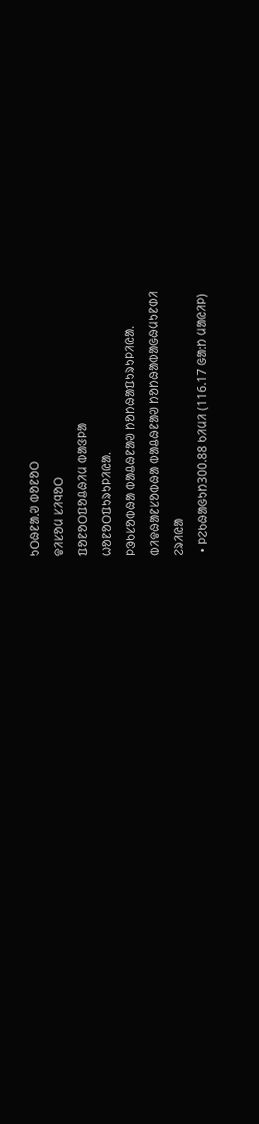ᱩᱛᱷᱱᱟᱹᱣ ᱵᱚᱱᱚᱛ
ᱫᱤᱥᱚᱢ ᱥᱤᱧᱚᱛ
ᱯᱚᱱᱚᱛᱯᱚᱪᱷᱤᱢ ᱵᱟᱝᱞᱟ
ᱦᱚᱱᱚᱛᱯᱩᱨᱩᱞᱤᱭᱟᱹ
ᱞᱳᱠᱥᱚᱵᱷᱟ ᱵᱟᱪᱷᱱᱟᱣ ᱴᱚᱴᱷᱟᱯᱩᱨᱩᱞᱤᱭᱟᱹ
ᱵᱤᱫᱷᱟᱱᱥᱚᱵᱷᱟ ᱵᱟᱪᱷᱱᱟᱣ ᱴᱚᱴᱷᱟᱵᱟᱜᱷᱢᱩᱱᱰᱤ
ᱮᱨᱤᱭᱟ
 • ᱞᱮᱠᱷᱟᱜᱩᱴ300.88 ᱠᱤᱢᱤ (116.17 ᱜᱟᱺᱴ ᱢᱟᱭᱤᱞ)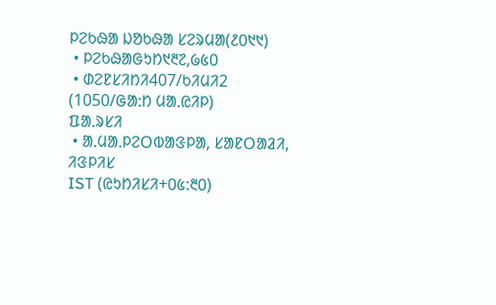ᱞᱮᱠᱷᱟ ᱡᱚᱠᱷᱟ ᱥᱮᱨᱢᱟ(᱒᱐᱑᱑)
 • ᱞᱮᱠᱷᱟᱜᱩᱴ᱑᱓᱗,᱙᱕᱐
 • ᱰᱮᱱᱥᱤᱴᱤ407/ᱠᱤᱢᱤ2 (1050/ᱜᱟᱺᱴ ᱢᱟᱹᱭᱤᱞ)
ᱯᱟᱹᱨᱥᱤ
 • ᱟᱹᱢᱟᱹᱞᱮᱛᱵᱟᱝᱞᱟ, ᱥᱟᱱᱛᱟᱲᱤ, ᱤᱝᱞᱤᱥ
IST (ᱭᱩᱴᱤᱥᱤ+᱐᱕:᱓᱐)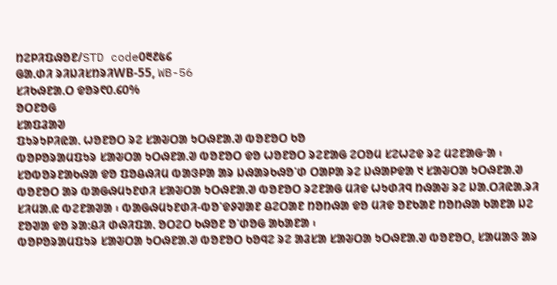ᱴᱮᱞᱤᱯᱷᱚᱱ/STD code᱐᱓᱒᱕᱔
ᱜᱟᱹᱰᱤ ᱨᱤᱡᱤᱥᱴᱨᱤWB-55, WB-56
ᱥᱤᱠᱷᱱᱟᱹᱛ ᱫᱚᱨ᱖᱐.᱔᱐%
ᱚᱛᱱᱚᱜ
ᱥᱟᱯᱲᱟᱣ
ᱯᱩᱨᱩᱞᱤᱭᱟᱹ ᱦᱚᱱᱚᱛ ᱨᱮ ᱥᱟᱶᱛᱟ ᱩᱛᱷᱱᱟᱹᱣ ᱵᱚᱱᱚᱛ ᱠᱚ
ᱵᱚᱞᱚᱨᱟᱢᱯᱩᱨ ᱥᱟᱶᱛᱟ ᱩᱛᱷᱱᱟᱹᱣ ᱵᱚᱱᱚᱛ ᱫᱚ ᱦᱚᱱᱚᱛ ᱨᱮᱱᱟᱜ ᱮᱛᱚᱢ ᱥᱮᱦᱮᱫ ᱨᱮ ᱢᱮᱱᱟᱜᱼᱟ ᱾ ᱥᱚᱵᱚᱨᱱᱟᱠᱷᱟ ᱫᱚ ᱯᱚᱪᱷᱤᱢ ᱵᱟᱝᱞᱟ ᱟᱨ ᱡᱷᱟᱨᱠᱷᱚᱸᱰ ᱛᱟᱞᱟ ᱨᱮ ᱡᱷᱟᱞᱫᱟ ᱑ ᱥᱟᱶᱛᱟ ᱩᱛᱷᱱᱟᱹᱣ ᱵᱚᱱᱚᱛ ᱟᱨ ᱵᱟᱜᱷᱢᱩᱱᱰᱤ ᱥᱟᱶᱛᱟ ᱩᱛᱷᱱᱟᱹᱣ ᱵᱚᱱᱚᱛ ᱨᱮᱱᱟᱜ ᱢᱤᱫ ᱦᱩᱰᱤᱧ ᱴᱷᱟᱶ ᱨᱮ ᱡᱟᱹᱛᱤᱭᱟᱹᱨᱤ ᱥᱤᱢᱟᱹᱭ ᱵᱮᱱᱟᱣᱟ ᱾ ᱵᱟᱜᱷᱢᱩᱱᱰᱤ-ᱵᱚᱸᱫᱽᱣᱟᱱ ᱪᱮᱛᱟᱱ ᱴᱚᱴᱷᱟ ᱫᱚ ᱢᱤᱫ ᱚᱱᱠᱟᱱ ᱴᱚᱴᱷᱟ ᱠᱟᱱᱟ ᱡᱮ ᱱᱚᱣᱟ ᱫᱚ ᱨᱟᱺᱪᱤ ᱰᱷᱤᱯᱟᱹ ᱚᱛᱮᱛ ᱠᱷᱚᱱ ᱚᱸᱰᱚᱜ ᱟᱠᱟᱱᱟ ᱾
ᱵᱚᱞᱚᱨᱟᱢᱯᱩᱨ ᱥᱟᱶᱛᱟ ᱩᱛᱷᱱᱟᱹᱣ ᱵᱚᱱᱚᱛ ᱠᱚᱧᱮ ᱨᱮ ᱟᱲᱥᱟ ᱥᱟᱶᱛᱟ ᱩᱛᱷᱱᱟᱹᱣ ᱵᱚᱱᱚᱛ, ᱥᱟᱢᱟᱝ ᱟᱨ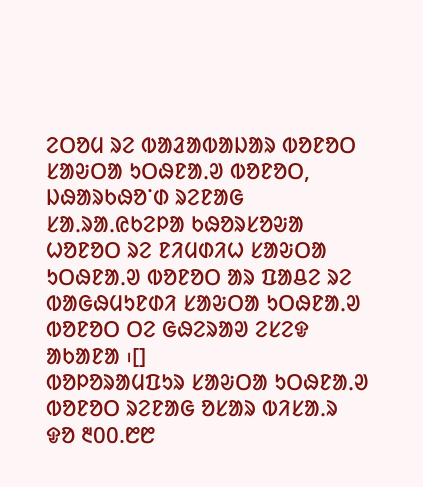ᱮᱛᱚᱢ ᱨᱮ ᱵᱟᱲᱟᱵᱟᱡᱟᱨ ᱵᱚᱱᱚᱛ ᱥᱟᱶᱛᱟ ᱩᱛᱷᱱᱟᱹᱣ ᱵᱚᱱᱚᱛ, ᱡᱷᱟᱨᱠᱷᱚᱸᱰ ᱨᱮᱱᱟᱜ ᱥᱟᱹᱨᱟᱹᱭᱠᱮᱞᱟ ᱠᱷᱚᱨᱥᱚᱶᱟ ᱦᱚᱱᱚᱛ ᱨᱮ ᱱᱤᱢᱰᱤᱦ ᱥᱟᱶᱛᱟ ᱩᱛᱷᱱᱟᱹᱣ ᱵᱚᱱᱚᱛ ᱟᱨ ᱯᱟᱪᱮ ᱨᱮ ᱵᱟᱜᱷᱢᱩᱱᱰᱤ ᱥᱟᱶᱛᱟ ᱩᱛᱷᱱᱟᱹᱣ ᱵᱚᱱᱚᱛ ᱛᱮ ᱜᱷᱮᱨᱟᱣ ᱮᱥᱮᱫ ᱟᱠᱟᱱᱟ ᱾[]
ᱵᱚᱞᱚᱨᱟᱢᱯᱩᱨ ᱥᱟᱶᱛᱟ ᱩᱛᱷᱱᱟᱹᱣ ᱵᱚᱱᱚᱛ ᱨᱮᱱᱟᱜ ᱚᱥᱟᱨ ᱵᱤᱥᱟᱹᱨ ᱫᱚ ᱓᱐᱐.᱘᱘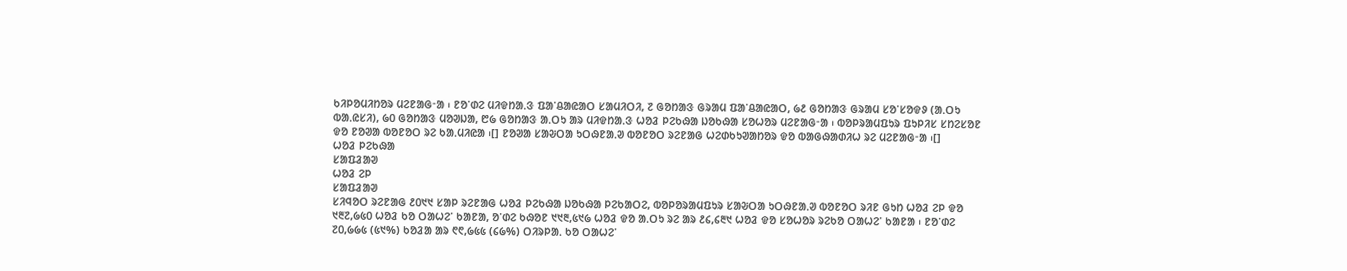ᱠᱤᱞᱚᱢᱤᱴᱚᱨ ᱢᱮᱱᱟᱜᱼᱟ ᱾ ᱱᱚᱸᱰᱮ ᱢᱤᱫᱴᱟᱹᱝ ᱯᱟᱸᱪᱟᱭᱟᱛ ᱥᱟᱢᱤᱛᱤ, ᱗ ᱜᱚᱴᱟᱝ ᱜᱨᱟᱢ ᱯᱟᱸᱪᱟᱭᱟᱛ, ᱙᱒ ᱜᱚᱴᱟᱝ ᱜᱨᱟᱢ ᱥᱚᱸᱥᱚᱫᱽ (ᱟᱹᱛᱩ ᱵᱟᱹᱭᱥᱤ), ᱙᱐ ᱜᱚᱴᱟᱝ ᱢᱚᱣᱡᱟ, ᱘᱙ ᱜᱚᱴᱟᱝ ᱟᱹᱛᱩ ᱟᱨ ᱢᱤᱫᱴᱟᱹᱝ ᱦᱚᱲ ᱞᱮᱠᱷᱟ ᱡᱚᱠᱷᱟ ᱥᱚᱦᱚᱨ ᱢᱮᱱᱟᱜᱼᱟ ᱾ ᱵᱚᱞᱨᱟᱢᱯᱩᱨ ᱯᱩᱞᱤᱥ ᱥᱴᱮᱥᱚᱱ ᱫᱚ ᱱᱚᱣᱟ ᱵᱚᱱᱚᱛ ᱨᱮ ᱠᱟᱹᱢᱤᱭᱟ ᱾[] ᱱᱚᱣᱟ ᱥᱟᱶᱛᱟ ᱩᱛᱷᱱᱟᱹᱣ ᱵᱚᱱᱚᱛ ᱨᱮᱱᱟᱜ ᱦᱮᱰᱠᱩᱣᱟᱴᱚᱨ ᱫᱚ ᱵᱟᱜᱷᱟᱰᱤᱦ ᱨᱮ ᱢᱮᱱᱟᱜᱼᱟ ᱾[]
ᱦᱚᱲ ᱞᱮᱠᱷᱟ
ᱥᱟᱯᱲᱟᱣ
ᱦᱚᱲ ᱮᱞ
ᱥᱟᱯᱲᱟᱣ
ᱥᱤᱧᱚᱛ ᱨᱮᱱᱟᱜ ᱒᱐᱑᱑ ᱥᱟᱞ ᱨᱮᱱᱟᱜ ᱦᱚᱲ ᱞᱮᱠᱷᱟ ᱡᱚᱠᱷᱟ ᱞᱮᱠᱟᱛᱮ, ᱵᱚᱞᱚᱨᱟᱢᱯᱩᱨ ᱥᱟᱶᱛᱟ ᱩᱛᱷᱱᱟᱹᱣ ᱵᱚᱱᱚᱛ ᱨᱤᱱ ᱜᱩᱴ ᱦᱚᱲ ᱮᱞ ᱫᱚ ᱑᱓᱗,᱙᱕᱐ ᱦᱚᱲ ᱠᱚ ᱛᱟᱦᱮᱸ ᱠᱟᱱᱟ, ᱚᱸᱰᱮ ᱠᱷᱚᱱ ᱑᱑᱓,᱕᱑᱙ ᱦᱚᱲ ᱫᱚ ᱟᱹᱛᱩ ᱨᱮ ᱟᱨ ᱒᱔,᱔᱓᱑ ᱦᱚᱲ ᱫᱚ ᱥᱚᱦᱚᱨ ᱨᱮᱠᱚ ᱛᱟᱦᱮᱸ ᱠᱟᱱᱟ ᱾ ᱱᱚᱸᱰᱮ ᱗᱐,᱙᱙᱕ (᱕᱑%) ᱠᱚᱲᱟ ᱟᱨ ᱖᱖,᱙᱕᱕ (᱔᱙%) ᱛᱤᱨᱞᱟᱹ ᱠᱚ ᱛᱟᱦᱮᱸ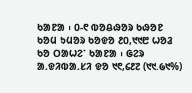ᱠᱟᱱᱟ ᱾ ᱐-᱖ ᱵᱚᱪᱷᱚᱨ ᱠᱷᱚᱱ ᱠᱚᱢ ᱩᱢᱚᱨ ᱠᱚᱫᱚ ᱒᱐,᱑᱑᱘ ᱦᱚᱲ ᱠᱚ ᱛᱟᱦᱮᱸ ᱠᱟᱱᱟ ᱾ ᱜᱮᱨ ᱟᱹᱫᱤᱵᱟᱹᱥᱤ ᱫᱚ ᱑᱖,᱔᱒᱗ (᱑᱑.᱙᱑%)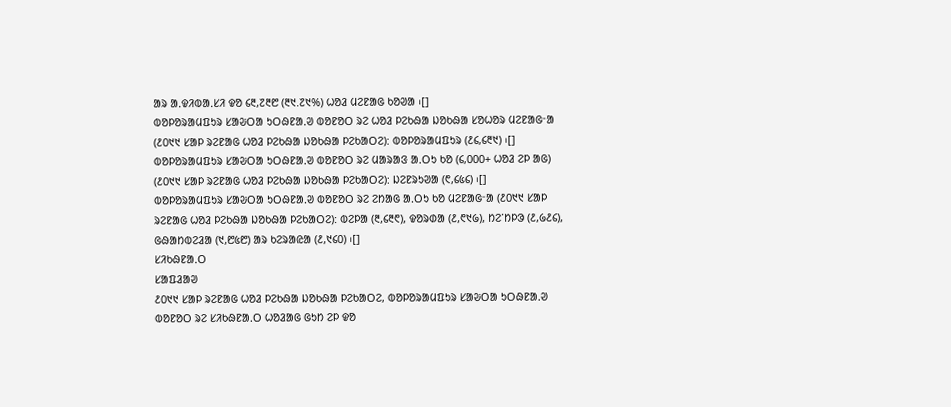ᱟᱨ ᱟᱹᱫᱤᱵᱟᱹᱥᱤ ᱫᱚ ᱔᱓,᱗᱓᱘ (᱓᱑.᱗᱑%) ᱦᱚᱲ ᱢᱮᱱᱟᱜ ᱠᱚᱣᱟ ᱾[]
ᱵᱚᱞᱚᱨᱟᱢᱯᱩᱨ ᱥᱟᱶᱛᱟ ᱩᱛᱷᱱᱟᱹᱣ ᱵᱚᱱᱚᱛ ᱨᱮ ᱦᱚᱲ ᱞᱮᱠᱷᱟ ᱡᱚᱠᱷᱟ ᱥᱚᱦᱚᱨ ᱢᱮᱱᱟᱜᱼᱟ (᱒᱐᱑᱑ ᱥᱟᱞ ᱨᱮᱱᱟᱜ ᱦᱚᱲ ᱞᱮᱠᱷᱟ ᱡᱚᱠᱷᱟ ᱞᱮᱠᱟᱛᱮ): ᱵᱚᱞᱚᱨᱟᱢᱯᱩᱨ (᱒᱔,᱔᱓᱑) ᱾[]
ᱵᱚᱞᱚᱨᱟᱢᱯᱩᱨ ᱥᱟᱶᱛᱟ ᱩᱛᱷᱱᱟᱹᱣ ᱵᱚᱱᱚᱛ ᱨᱮ ᱢᱟᱨᱟᱝ ᱟᱹᱛᱩ ᱠᱚ (᱔,᱐᱐᱐+ ᱦᱚᱲ ᱮᱞ ᱟᱜ) (᱒᱐᱑᱑ ᱥᱟᱞ ᱨᱮᱱᱟᱜ ᱦᱚᱲ ᱞᱮᱠᱷᱟ ᱡᱚᱠᱷᱟ ᱞᱮᱠᱟᱛᱮ): ᱡᱮᱱᱨᱩᱣᱟ (᱖,᱔᱕᱔) ᱾[]
ᱵᱚᱞᱚᱨᱟᱢᱯᱩᱨ ᱥᱟᱶᱛᱟ ᱩᱛᱷᱱᱟᱹᱣ ᱵᱚᱱᱚᱛ ᱨᱮ ᱮᱴᱟᱜ ᱟᱹᱛᱩ ᱠᱚ ᱢᱮᱱᱟᱜᱼᱟ (᱒᱐᱑᱑ ᱥᱟᱞ ᱨᱮᱱᱟᱜ ᱦᱚᱲ ᱞᱮᱠᱷᱟ ᱡᱚᱠᱷᱟ ᱞᱮᱠᱟᱛᱮ): ᱵᱮᱞᱟ (᱓,᱔᱓᱖), ᱫᱚᱨᱰᱟ (᱒,᱖᱑᱙), ᱴᱮᱸᱴᱞᱳ (᱒,᱙᱒᱔), ᱜᱷᱟᱴᱵᱮᱲᱟ (᱑,᱘᱕᱘) ᱟᱨ ᱠᱮᱨᱟᱭᱟ (᱒,᱑᱔᱐) ᱾[]
ᱥᱤᱠᱷᱱᱟᱹᱛ
ᱥᱟᱯᱲᱟᱣ
᱒᱐᱑᱑ ᱥᱟᱞ ᱨᱮᱱᱟᱜ ᱦᱚᱲ ᱞᱮᱠᱷᱟ ᱡᱚᱠᱷᱟ ᱞᱮᱠᱟᱛᱮ, ᱵᱚᱞᱚᱨᱟᱢᱯᱩᱨ ᱥᱟᱶᱛᱟ ᱩᱛᱷᱱᱟᱹᱣ ᱵᱚᱱᱚᱛ ᱨᱮ ᱥᱤᱠᱷᱱᱟᱹᱛ ᱦᱚᱲᱟᱜ ᱜᱩᱴ ᱮᱞ ᱫᱚ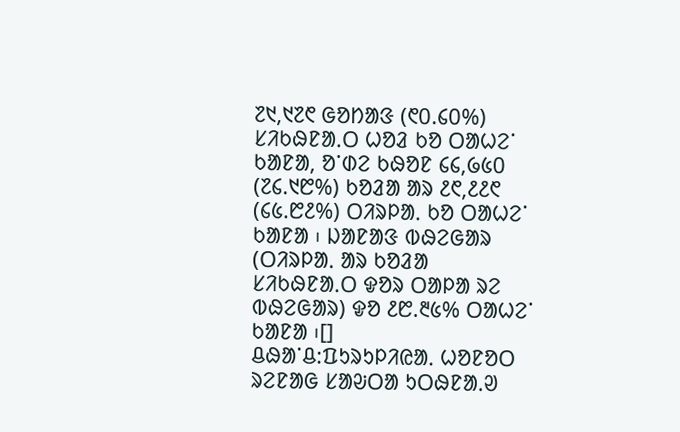᱗᱑,᱑᱗᱖ ᱜᱚᱴᱟᱝ (᱖᱐.᱔᱐%) ᱥᱤᱠᱷᱱᱟᱹᱛ ᱦᱚᱲ ᱠᱚ ᱛᱟᱦᱮᱸ ᱠᱟᱱᱟ, ᱚᱸᱰᱮ ᱠᱷᱚᱱ ᱔᱔,᱙᱕᱐ (᱗᱔.᱑᱘%) ᱠᱚᱲᱟ ᱟᱨ ᱒᱖,᱒᱒᱖ (᱔᱕.᱘᱒%) ᱛᱤᱨᱞᱟᱹ ᱠᱚ ᱛᱟᱦᱮᱸ ᱠᱟᱱᱟ ᱾ ᱡᱟᱱᱟᱝ ᱵᱷᱮᱜᱟᱨ (ᱛᱤᱨᱞᱟᱹ ᱟᱨ ᱠᱚᱲᱟ ᱥᱤᱠᱷᱱᱟᱹᱛ ᱫᱚᱨ ᱛᱟᱞᱟ ᱨᱮ ᱵᱷᱮᱜᱟᱨ) ᱫᱚ ᱒᱘.᱓᱕% ᱛᱟᱦᱮᱸ ᱠᱟᱱᱟ ᱾[]
ᱪᱷᱟᱸᱪ:ᱯᱩᱨᱩᱞᱤᱭᱟᱹ ᱦᱚᱱᱚᱛ ᱨᱮᱱᱟᱜ ᱥᱟᱶᱛᱟ ᱩᱛᱷᱱᱟᱹᱣ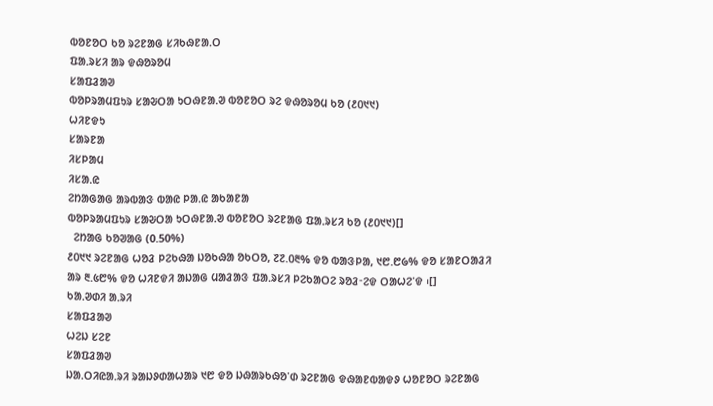ᱵᱚᱱᱚᱛ ᱠᱚ ᱨᱮᱱᱟᱜ ᱥᱤᱠᱷᱱᱟᱹᱛ
ᱯᱟᱹᱨᱥᱤ ᱟᱨ ᱫᱷᱚᱨᱚᱢ
ᱥᱟᱯᱲᱟᱣ
ᱵᱚᱞᱨᱟᱢᱯᱩᱨ ᱥᱟᱶᱛᱟ ᱩᱛᱷᱱᱟᱹᱣ ᱵᱚᱱᱚᱛ ᱨᱮ ᱫᱷᱚᱨᱚᱢ ᱠᱚ (᱒᱐᱑᱑)
ᱦᱤᱱᱫᱩ
ᱥᱟᱨᱱᱟ
ᱤᱥᱞᱟᱢ
ᱤᱥᱟᱹᱭ
ᱮᱴᱟᱜᱟᱜ ᱟᱨᱵᱟᱝ ᱵᱟᱭ ᱞᱟᱹᱭ ᱟᱠᱟᱱᱟ
ᱵᱚᱞᱨᱟᱢᱯᱩᱨ ᱥᱟᱶᱛᱟ ᱩᱛᱷᱱᱟᱹᱣ ᱵᱚᱱᱚᱛ ᱨᱮᱱᱟᱜ ᱯᱟᱹᱨᱥᱤ ᱠᱚ (᱒᱐᱑᱑)[]
  ᱮᱴᱟᱜ ᱠᱚᱣᱟᱜ (0.50%)
᱒᱐᱑᱑ ᱨᱮᱱᱟᱜ ᱦᱚᱲ ᱞᱮᱠᱷᱟ ᱡᱚᱠᱷᱟ ᱚᱠᱛᱚ, ᱗᱗.᱐᱓% ᱫᱚ ᱵᱟᱝᱞᱟ, ᱑᱘.᱘᱙% ᱫᱚ ᱥᱟᱱᱛᱟᱲᱤ ᱟᱨ ᱓.᱕᱘% ᱫᱚ ᱦᱤᱱᱫᱤ ᱟᱡᱟᱜ ᱢᱟᱲᱟᱝ ᱯᱟᱹᱨᱥᱤ ᱞᱮᱠᱟᱛᱮ ᱨᱚᱲᱼᱮᱫ ᱛᱟᱦᱮᱸᱫ ᱾[]
ᱠᱟᱹᱣᱰᱤ ᱟᱹᱨᱤ
ᱥᱟᱯᱲᱟᱣ
ᱦᱮᱡ ᱥᱮᱱ
ᱥᱟᱯᱲᱟᱣ
ᱡᱟᱹᱛᱤᱭᱟᱹᱨᱤ ᱨᱟᱡᱽᱰᱟᱦᱟᱨ ᱑᱘ ᱫᱚ ᱡᱷᱟᱨᱠᱷᱚᱸᱰ ᱨᱮᱱᱟᱜ ᱫᱷᱟᱱᱵᱟᱫᱽ ᱦᱚᱱᱚᱛ ᱨᱮᱱᱟᱜ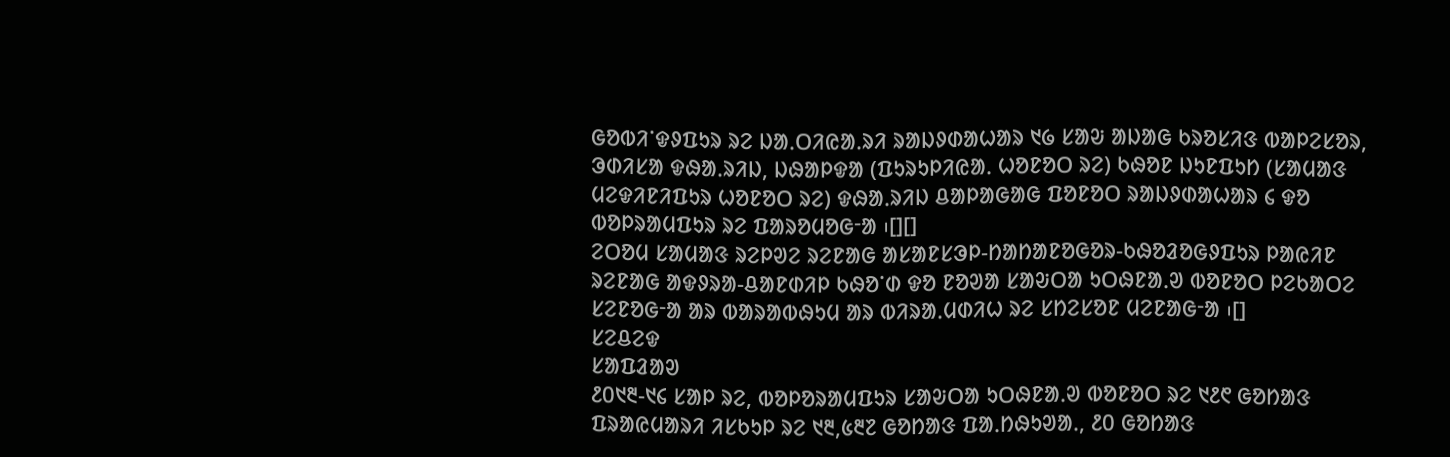ᱜᱚᱵᱤᱸᱫᱽᱯᱩᱨ ᱨᱮ ᱡᱟᱹᱛᱤᱭᱟᱹᱨᱤ ᱨᱟᱡᱽᱰᱟᱦᱟᱨ ᱑᱙ ᱥᱟᱶ ᱟᱡᱟᱜ ᱠᱨᱚᱥᱤᱝ ᱵᱟᱞᱮᱥᱚᱨ, ᱳᱰᱤᱥᱟ ᱫᱷᱟᱹᱨᱤᱡ, ᱡᱷᱟᱞᱫᱟ (ᱯᱩᱨᱩᱞᱤᱭᱟᱹ ᱦᱚᱱᱚᱛ ᱨᱮ) ᱠᱷᱚᱱ ᱡᱩᱱᱯᱩᱴ (ᱥᱟᱢᱟᱝ ᱢᱮᱫᱤᱱᱤᱯᱩᱨ ᱦᱚᱱᱚᱛ ᱨᱮ) ᱫᱷᱟᱹᱨᱤᱡ ᱪᱟᱞᱟᱜᱟᱜ ᱯᱚᱱᱚᱛ ᱨᱟᱡᱽᱰᱟᱦᱟᱨ ᱔ ᱫᱚ ᱵᱚᱞᱨᱟᱢᱯᱩᱨ ᱨᱮ ᱯᱟᱨᱚᱢᱚᱜᱼᱟ ᱾[][]
ᱮᱛᱚᱢ ᱥᱟᱢᱟᱝ ᱨᱮᱞᱣᱮ ᱨᱮᱱᱟᱜ ᱟᱥᱟᱱᱥᱳᱞ-ᱴᱟᱴᱟᱱᱚᱜᱚᱨ-ᱠᱷᱚᱲᱚᱜᱽᱯᱩᱨ ᱞᱟᱭᱤᱱ ᱨᱮᱱᱟᱜ ᱟᱫᱽᱨᱟ-ᱪᱟᱱᱰᱤᱞ ᱠᱷᱚᱸᱰ ᱫᱚ ᱱᱚᱣᱟ ᱥᱟᱶᱛᱟ ᱩᱛᱷᱱᱟᱹᱣ ᱵᱚᱱᱚᱛ ᱞᱮᱠᱟᱛᱮ ᱥᱮᱱᱚᱜᱼᱟ ᱟᱨ ᱵᱟᱨᱟᱵᱷᱩᱢ ᱟᱨ ᱵᱤᱨᱟᱹᱢᱰᱤᱦ ᱨᱮ ᱥᱴᱮᱥᱚᱱ ᱢᱮᱱᱟᱜᱼᱟ ᱾[]
ᱥᱮᱪᱮᱫ
ᱥᱟᱯᱲᱟᱣ
᱒᱐᱑᱓-᱑᱔ ᱥᱟᱞ ᱨᱮ, ᱵᱚᱞᱚᱨᱟᱢᱯᱩᱨ ᱥᱟᱶᱛᱟ ᱩᱛᱷᱱᱟᱹᱣ ᱵᱚᱱᱚᱛ ᱨᱮ ᱑᱒᱖ ᱜᱚᱴᱟᱝ ᱯᱨᱟᱭᱢᱟᱨᱤ ᱤᱥᱠᱩᱞ ᱨᱮ ᱑᱓,᱕᱓᱗ ᱜᱚᱴᱟᱝ ᱯᱟᱹᱴᱷᱩᱣᱟᱹ, ᱒᱐ ᱜᱚᱴᱟᱝ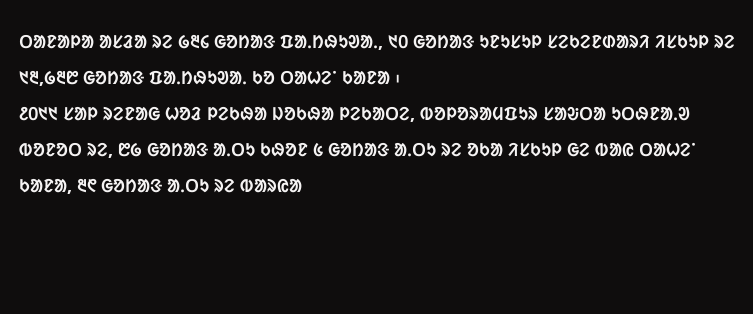ᱛᱟᱱᱟᱞᱟ ᱟᱥᱲᱟ ᱨᱮ ᱙᱓᱔ ᱜᱚᱴᱟᱝ ᱯᱟᱹᱴᱷᱩᱣᱟᱹ, ᱑᱐ ᱜᱚᱴᱟᱝ ᱩᱱᱩᱥᱩᱞ ᱥᱮᱠᱮᱱᱰᱟᱨᱤ ᱤᱥᱠᱩᱞ ᱨᱮ ᱑᱓,᱙᱓᱘ ᱜᱚᱴᱟᱝ ᱯᱟᱹᱴᱷᱩᱣᱟᱹ ᱠᱚ ᱛᱟᱦᱮᱸ ᱠᱟᱱᱟ ᱾
᱒᱐᱑᱑ ᱥᱟᱞ ᱨᱮᱱᱟᱜ ᱦᱚᱲ ᱞᱮᱠᱷᱟ ᱡᱚᱠᱷᱟ ᱞᱮᱠᱟᱛᱮ, ᱵᱚᱞᱚᱨᱟᱢᱯᱩᱨ ᱥᱟᱶᱛᱟ ᱩᱛᱷᱱᱟᱹᱣ ᱵᱚᱱᱚᱛ ᱨᱮ, ᱘᱙ ᱜᱚᱴᱟᱝ ᱟᱹᱛᱩ ᱠᱷᱚᱱ ᱕ ᱜᱚᱴᱟᱝ ᱟᱹᱛᱩ ᱨᱮ ᱚᱠᱟ ᱤᱥᱠᱩᱞ ᱜᱮ ᱵᱟᱭ ᱛᱟᱦᱮᱸ ᱠᱟᱱᱟ, ᱓᱖ ᱜᱚᱴᱟᱝ ᱟᱹᱛᱩ ᱨᱮ ᱵᱟᱨᱭᱟ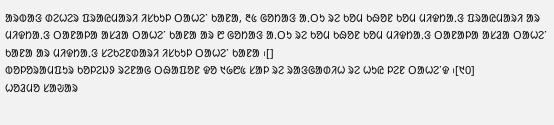ᱟᱨᱵᱟᱝ ᱰᱮᱦᱮᱨ ᱯᱨᱟᱭᱢᱟᱨᱤ ᱤᱥᱠᱩᱞ ᱛᱟᱦᱮᱸ ᱠᱟᱱᱟ, ᱓᱕ ᱜᱚᱴᱟᱝ ᱟᱹᱛᱩ ᱨᱮ ᱠᱚᱢ ᱠᱷᱚᱱ ᱠᱚᱢ ᱢᱤᱫᱴᱟᱹᱝ ᱯᱨᱟᱭᱢᱟᱨᱤ ᱟᱨ ᱢᱤᱫᱴᱟᱹᱝ ᱛᱟᱱᱟᱞᱟ ᱟᱥᱲᱟ ᱛᱟᱦᱮᱸ ᱠᱟᱱᱟ ᱟᱨ ᱘ ᱜᱚᱴᱟᱝ ᱟᱹᱛᱩ ᱨᱮ ᱠᱚᱢ ᱠᱷᱚᱱ ᱠᱚᱢ ᱢᱤᱫᱴᱟᱹᱝ ᱛᱟᱱᱟᱞᱟ ᱟᱥᱲᱟ ᱛᱟᱦᱮᱸ ᱠᱟᱱᱟ ᱟᱨ ᱢᱤᱫᱴᱟᱹᱝ ᱥᱮᱠᱮᱱᱰᱟᱨᱤ ᱤᱥᱠᱩᱞ ᱛᱟᱦᱮᱸ ᱠᱟᱱᱟ ᱾[]
ᱵᱚᱞᱚᱨᱟᱢᱯᱩᱨ ᱠᱚᱞᱮᱡᱽ ᱨᱮᱱᱟᱜ ᱛᱷᱟᱯᱚᱱ ᱫᱚ ᱑᱙᱘᱕ ᱥᱟᱞ ᱨᱮ ᱨᱟᱝᱜᱟᱰᱤᱦ ᱨᱮ ᱦᱩᱭ ᱞᱮᱱ ᱛᱟᱦᱮᱸᱫ ᱾[᱑᱐]
ᱦᱚᱲᱢᱚ ᱥᱟᱶᱟᱨ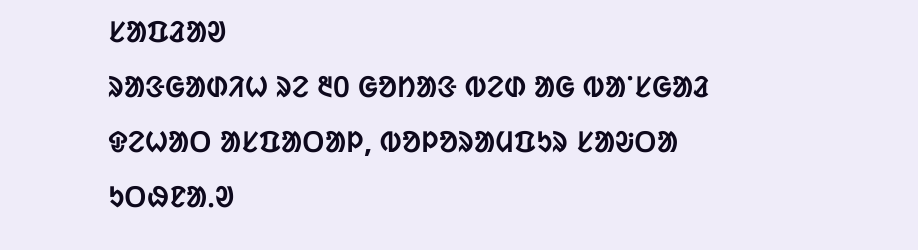ᱥᱟᱯᱲᱟᱣ
ᱨᱟᱝᱜᱟᱰᱤᱦ ᱨᱮ ᱓᱐ ᱜᱚᱴᱟᱝ ᱵᱮᱰ ᱟᱜ ᱵᱟᱸᱥᱜᱟᱲ ᱫᱮᱦᱟᱛ ᱟᱥᱯᱟᱛᱟᱞ, ᱵᱚᱞᱚᱨᱟᱢᱯᱩᱨ ᱥᱟᱶᱛᱟ ᱩᱛᱷᱱᱟᱹᱣ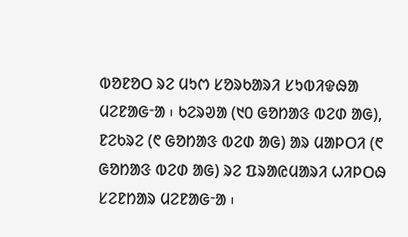ᱵᱚᱱᱚᱛ ᱨᱮ ᱢᱩᱬ ᱥᱚᱨᱠᱟᱨᱤ ᱥᱩᱵᱤᱫᱷᱟ ᱢᱮᱱᱟᱜᱼᱟ ᱾ ᱠᱮᱨᱣᱟ (᱑᱐ ᱜᱚᱴᱟᱝ ᱵᱮᱰ ᱟᱜ), ᱱᱮᱠᱨᱮ (᱖ ᱜᱚᱴᱟᱝ ᱵᱮᱰ ᱟᱜ) ᱟᱨ ᱢᱟᱞᱛᱤ (᱖ ᱜᱚᱴᱟᱝ ᱵᱮᱰ ᱟᱜ) ᱨᱮ ᱯᱨᱟᱭᱢᱟᱨᱤ ᱦᱤᱞᱛᱷ ᱥᱮᱱᱴᱟᱨ ᱢᱮᱱᱟᱜᱼᱟ ᱾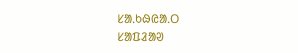ᱥᱟᱹᱠᱷᱭᱟᱹᱛ
ᱥᱟᱯᱲᱟᱣ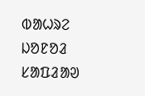ᱵᱟᱦᱨᱮ ᱡᱚᱱᱚᱲ
ᱥᱟᱯᱲᱟᱣ